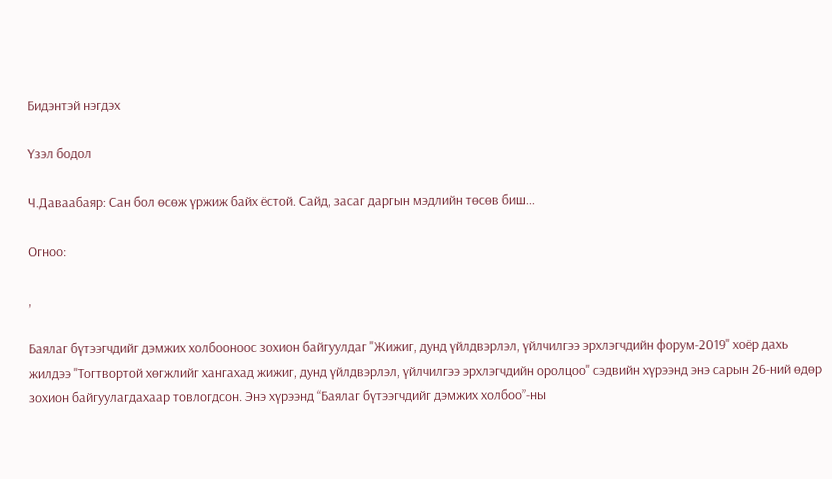Бидэнтэй нэгдэх

Үзэл бодол

Ч.Даваабаяр: Сан бол өсөж үржиж байх ёстой. Сайд, засаг даргын мэдлийн төсөв биш...

Огноо:

,

Баялаг бүтээгчдийг дэмжих холбооноос зохион байгуулдаг "Жижиг, дунд үйлдвэрлэл, үйлчилгээ эрхлэгчдийн форум-2019" хоёр дахь жилдээ "Тогтвортой хөгжлийг хангахад жижиг, дунд үйлдвэрлэл, үйлчилгээ эрхлэгчдийн оролцоо" сэдвийн хүрээнд энэ сарын 26-ний өдөр зохион байгуулагдахаар товлогдсон. Энэ хүрээнд “Баялаг бүтээгчдийг дэмжих холбоо”-ны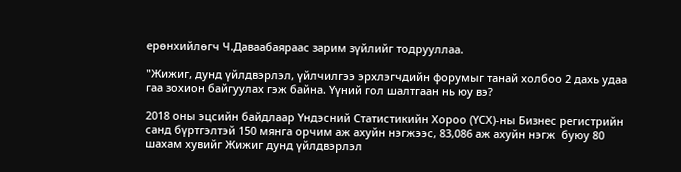ерөнхийлөгч Ч.Даваабаяраас зарим зүйлийг тодрууллаа.

"Жижиг, дунд үйлдвэрлэл, үйлчилгээ эрхлэгчдийн форумыг танай холбоо 2 дахь удаа гаа зохион байгуулах гэж байна. Үүний гол шалтгаан нь юу вэ?

2018 оны эцсийн байдлаар Үндэсний Статистикийн Хороо (ҮСХ)-ны Бизнес регистрийн санд бүртгэлтэй 150 мянга орчим аж ахуйн нэгжээс, 83,086 аж ахуйн нэгж  буюу 80 шахам хувийг Жижиг дунд үйлдвэрлэл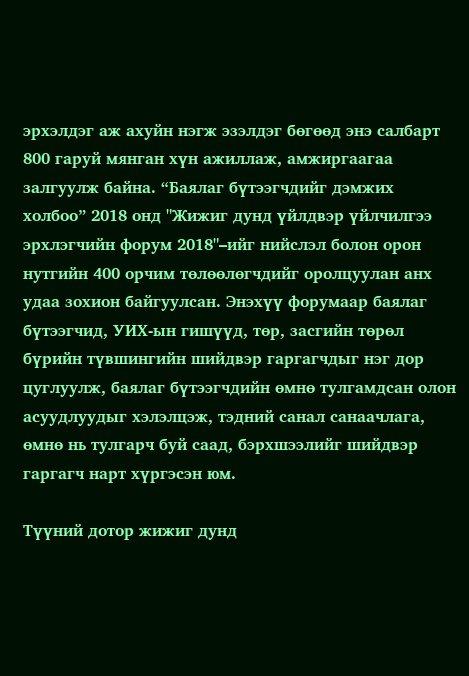эрхэлдэг аж ахуйн нэгж эзэлдэг бөгөөд энэ салбарт 800 гаруй мянган хүн ажиллаж, амжиргаагаа залгуулж байна. “Баялаг бүтээгчдийг дэмжих холбоо” 2018 онд "Жижиг дунд үйлдвэр үйлчилгээ эрхлэгчийн форум 2018"–ийг нийслэл болон орон нутгийн 400 орчим төлөөлөгчдийг оролцуулан анх удаа зохион байгуулсан. Энэхүү форумаар баялаг бүтээгчид, УИХ-ын гишүүд, төр, засгийн төрөл бүрийн түвшингийн шийдвэр гаргагчдыг нэг дор цуглуулж, баялаг бүтээгчдийн өмнө тулгамдсан олон асуудлуудыг хэлэлцэж, тэдний санал санаачлага, өмнө нь тулгарч буй саад, бэрхшээлийг шийдвэр гаргагч нарт хүргэсэн юм.

Түүний дотор жижиг дунд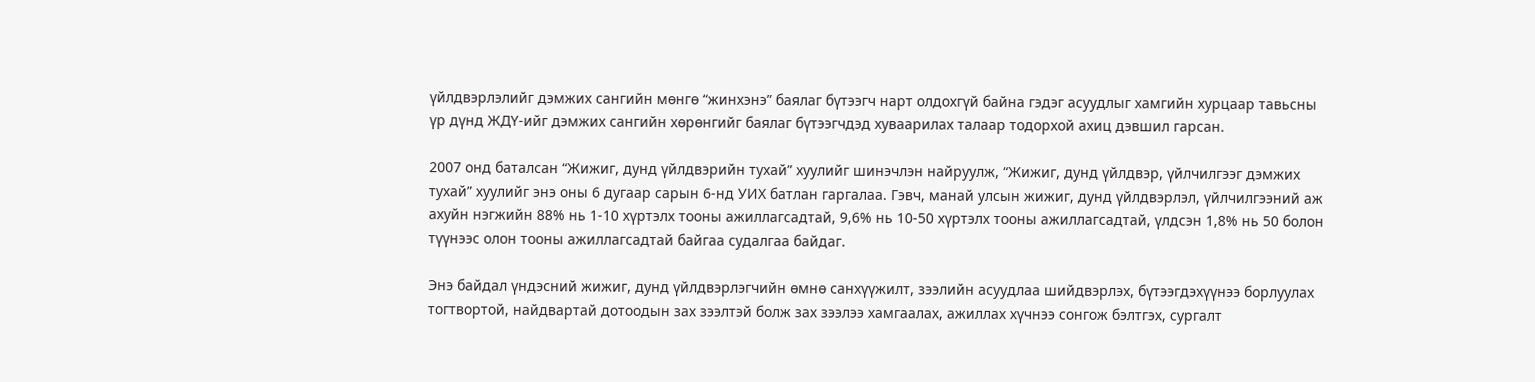үйлдвэрлэлийг дэмжих сангийн мөнгө “жинхэнэ” баялаг бүтээгч нарт олдохгүй байна гэдэг асуудлыг хамгийн хурцаар тавьсны үр дүнд ЖДҮ-ийг дэмжих сангийн хөрөнгийг баялаг бүтээгчдэд хуваарилах талаар тодорхой ахиц дэвшил гарсан.

2007 онд баталсан “Жижиг, дунд үйлдвэрийн тухай” хуулийг шинэчлэн найруулж, “Жижиг, дунд үйлдвэр, үйлчилгээг дэмжих тухай” хуулийг энэ оны 6 дугаар сарын 6-нд УИХ батлан гаргалаа. Гэвч, манай улсын жижиг, дунд үйлдвэрлэл, үйлчилгээний аж ахуйн нэгжийн 88% нь 1-10 хүртэлх тооны ажиллагсадтай, 9,6% нь 10-50 хүртэлх тооны ажиллагсадтай, үлдсэн 1,8% нь 50 болон түүнээс олон тооны ажиллагсадтай байгаа судалгаа байдаг.

Энэ байдал үндэсний жижиг, дунд үйлдвэрлэгчийн өмнө санхүүжилт, зээлийн асуудлаа шийдвэрлэх, бүтээгдэхүүнээ борлуулах тогтвортой, найдвартай дотоодын зах зээлтэй болж зах зээлээ хамгаалах, ажиллах хүчнээ сонгож бэлтгэх, сургалт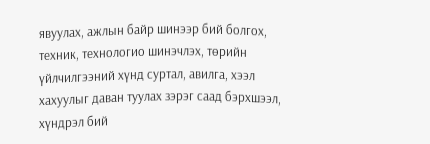явуулах, ажлын байр шинээр бий болгох, техник, технологио шинэчлэх, төрийн үйлчилгээний хүнд суртал, авилга, хээл хахуулыг даван туулах зэрэг саад бэрхшээл, хүндрэл бий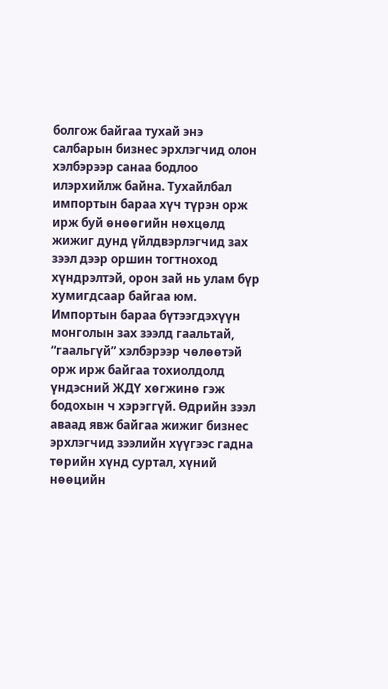болгож байгаа тухай энэ салбарын бизнес эрхлэгчид олон хэлбэрээр санаа бодлоо илэрхийлж байна. Тухайлбал импортын бараа хүч түрэн орж ирж буй өнөөгийн нөхцөлд  жижиг дунд үйлдвэрлэгчид зах зээл дээр оршин тогтноход хүндрэлтэй, орон зай нь улам бүр хумигдсаар байгаа юм. Импортын бараа бүтээгдэхүүн монголын зах зээлд гаальтай, “гаальгүй” хэлбэрээр чөлөөтэй орж ирж байгаа тохиолдолд үндэсний ЖДҮ хөгжинө гэж бодохын ч хэрэггүй. Өдрийн зээл аваад явж байгаа жижиг бизнес эрхлэгчид зээлийн хүүгээс гадна төрийн хүнд суртал, хүний нөөцийн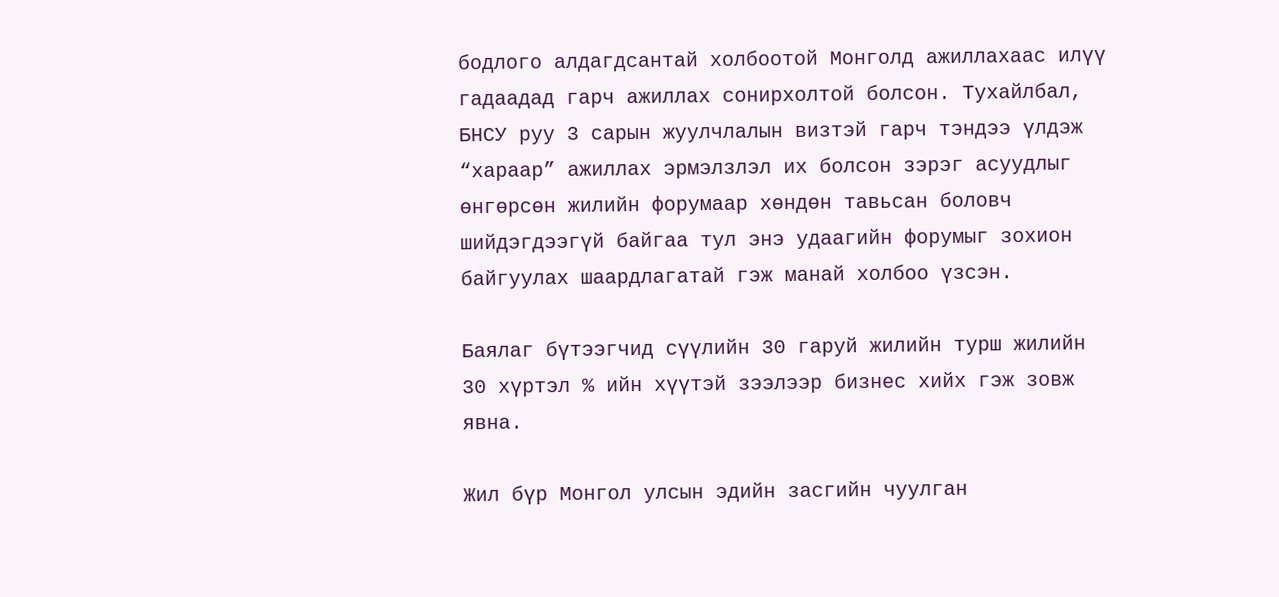бодлого алдагдсантай холбоотой Монголд ажиллахаас илүү гадаадад гарч ажиллах сонирхолтой болсон. Тухайлбал, БНСУ руу 3 сарын жуулчлалын визтэй гарч тэндээ үлдэж “хараар” ажиллах эрмэлзлэл их болсон зэрэг асуудлыг өнгөрсөн жилийн форумаар хөндөн тавьсан боловч шийдэгдээгүй байгаа тул энэ удаагийн форумыг зохион байгуулах шаардлагатай гэж манай холбоо үзсэн.

Баялаг бүтээгчид сүүлийн 30 гаруй жилийн турш жилийн 30 хүртэл % ийн хүүтэй зээлээр бизнес хийх гэж зовж явна.

Жил бүр Монгол улсын эдийн засгийн чуулган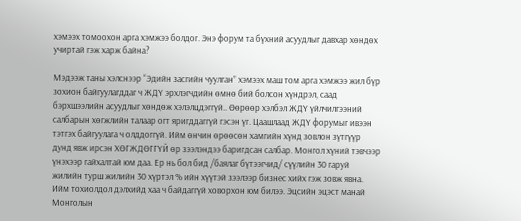хэмээх томоохон арга хэмжээ болдог. Энэ форум та бүхний асуудлыг давхар хөндөх учиртай гэж харж байна?

Мэдээж таны хэлснээр “Эдийн засгийн чуулган” хэмээх маш том арга хэмжээ жил бүр зохион байгуулагддаг ч ЖДҮ эрхлэгчдийн өмнө бий болсон хүндрэл, саад бэрхшээлийн асуудлыг хөндөж хэлэлцдэггүй.. Өөрөөр хэлбэл ЖДҮ үйлчилгээний салбарын хөгжлийн талаар огт яригддаггүй гэсэн үг. Цаашлаад ЖДҮ форумыг ивээн тэтгэх байгуулага ч олддоггүй. Ийм өнчин өрөөсөн хамгийн хүнд зовлон зүтгүүр дунд явж ирсэн ХӨГЖДӨГГҮЙ өр зээлэндээ баригдсан салбар. Монгол хүний тэвчээр үнэхээр гайхалтай юм даа. Ер нь бол бид /баялаг бүтээгчид/ сүүлийн 30 гаруй жилийн турш жилийн 30 хүртэл % ийн хүүтэй зээлээр бизнес хийх гэж зовж явна. Ийм тохиолдол дэлхийд хаа ч байдаггүй ховорхон юм билээ. Эцсийн эцэст манай Монголын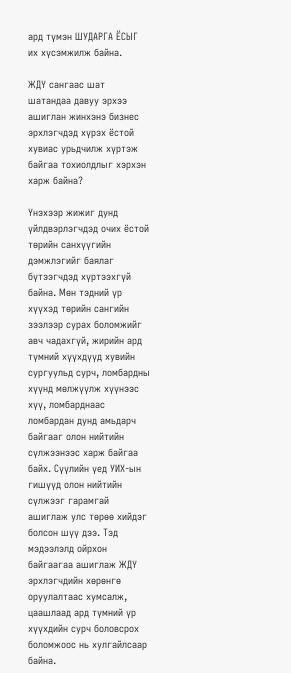ард түмэн ШУДАРГА ЁСЫГ их хүсэмжилж байна.

ЖДҮ сангаас шат шатандаа давуу эрхээ ашиглан жинхэнэ бизнес эрхлэгчдэд хүрэх ёстой хувиас урьдчилж хүртэж байгаа тохиолдлыг хэрхэн харж байна?

Үнэхээр жижиг дунд үйлдвэрлэгчдэд очих ёстой төрийн санхүүгийн дэмжлэгийг баялаг бүтээгчдэд хүртээхгүй байна. Мөн тэдний үр хүүхэд төрийн сангийн зээлээр сурах боломжийг авч чадахгүй, жирийн ард түмний хүүхдүүд хувийн сургуульд сурч, ломбардны хүүнд мөлжүүлж хүүнээс хүү, ломбарднаас ломбардан дунд амьдарч байгааг олон нийтийн сүлжээнээс харж байгаа байх. Сүүлийн үед УИХ-ын гишүүд олон нийтийн сүлжээг гарамгай ашиглаж улс төрөө хийдэг болсон шүү дээ. Тэд мэдээлэлд ойрхон байгаагаа ашиглаж ЖДҮ эрхлэгчдийн хөрөнгө оруулалтаас хумсалж, цаашлаад ард түмний үр хүүхдийн сурч боловсрох боломжоос нь хулгайлсаар байна.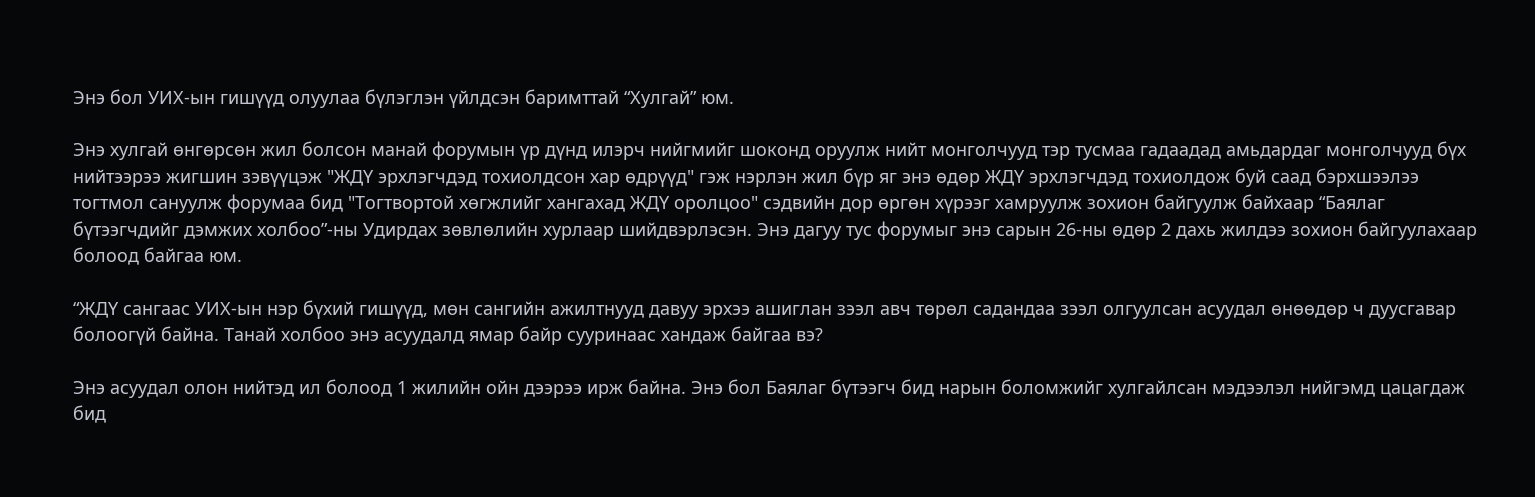Энэ бол УИХ-ын гишүүд олуулаа бүлэглэн үйлдсэн баримттай “Хулгай” юм.

Энэ хулгай өнгөрсөн жил болсон манай форумын үр дүнд илэрч нийгмийг шоконд оруулж нийт монголчууд тэр тусмаа гадаадад амьдардаг монголчууд бүх нийтээрээ жигшин зэвүүцэж "ЖДҮ эрхлэгчдэд тохиолдсон хар өдрүүд" гэж нэрлэн жил бүр яг энэ өдөр ЖДҮ эрхлэгчдэд тохиолдож буй саад бэрхшээлээ тогтмол сануулж форумаа бид "Тогтвортой хөгжлийг хангахад ЖДҮ оролцоо" сэдвийн дор өргөн хүрээг хамруулж зохион байгуулж байхаар “Баялаг бүтээгчдийг дэмжих холбоо”-ны Удирдах зөвлөлийн хурлаар шийдвэрлэсэн. Энэ дагуу тус форумыг энэ сарын 26-ны өдөр 2 дахь жилдээ зохион байгуулахаар болоод байгаа юм.

“ЖДҮ сангаас УИХ-ын нэр бүхий гишүүд, мөн сангийн ажилтнууд давуу эрхээ ашиглан зээл авч төрөл садандаа зээл олгуулсан асуудал өнөөдөр ч дуусгавар болоогүй байна. Танай холбоо энэ асуудалд ямар байр сууринаас хандаж байгаа вэ?

Энэ асуудал олон нийтэд ил болоод 1 жилийн ойн дээрээ ирж байна. Энэ бол Баялаг бүтээгч бид нарын боломжийг хулгайлсан мэдээлэл нийгэмд цацагдаж бид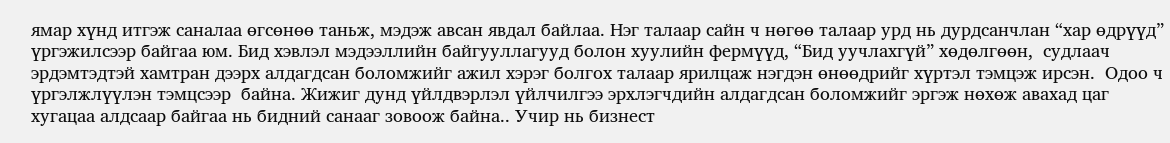ямар хүнд итгэж саналаа өгсөнөө таньж, мэдэж авсан явдал байлаа. Нэг талаар сайн ч нөгөө талаар урд нь дурдсанчлан “хар өдрүүд” үргэжилсээр байгаа юм. Бид хэвлэл мэдээллийн байгууллагууд болон хуулийн фермүүд, “Бид уучлахгүй” хөдөлгөөн,  судлаач эрдэмтэдтэй хамтран дээрх алдагдсан боломжийг ажил хэрэг болгох талаар ярилцаж нэгдэн өнөөдрийг хүртэл тэмцэж ирсэн.  Одоо ч үргэлжлүүлэн тэмцсээр  байна. Жижиг дунд үйлдвэрлэл үйлчилгээ эрхлэгчдийн алдагдсан боломжийг эргэж нөхөж авахад цаг хугацаа алдсаар байгаа нь бидний санааг зовоож байна.. Учир нь бизнест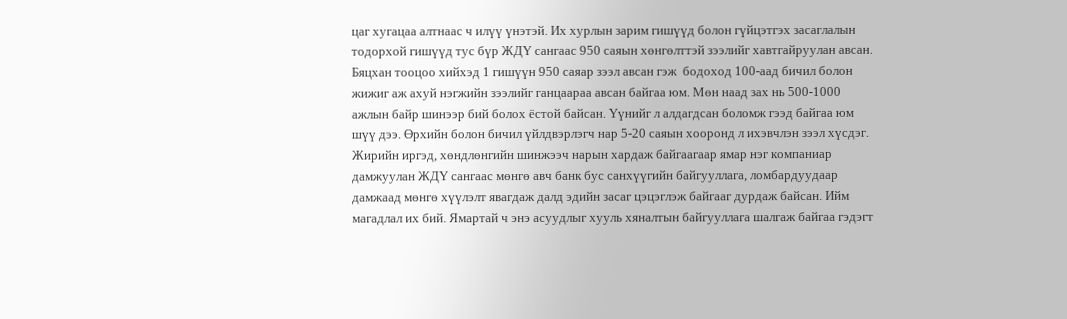цаг хугацаа алтнаас ч илүү үнэтэй. Их хурлын зарим гишүүд болон гүйцэтгэх засаглалын тодорхой гишүүд тус бүр ЖДҮ сангаас 950 саяын хөнгөлттэй зээлийг хавтгайруулан авсан. Бяцхан тооцоо хийхэд 1 гишүүн 950 саяар зээл авсан гэж  бодоход 100-аад бичил болон жижиг аж ахуй нэгжийн зээлийг ганцаараа авсан байгаа юм. Мөн наад зах нь 500-1000 ажлын байр шинээр бий болох ёстой байсан. Үүнийг л алдагдсан боломж гээд байгаа юм шүү дээ. Өрхийн болон бичил үйлдвэрлэгч нар 5-20 саяын хооронд л ихэвчлэн зээл хүсдэг. Жирийн иргэд, хөндлөнгийн шинжээч нарын хардаж байгаагаар ямар нэг компаниар дамжуулан ЖДҮ сангаас мөнгө авч банк бус санхүүгийн байгууллага, ломбардуудаар дамжаад мөнгө хүүлэлт явагдаж далд эдийн засаг цэцэглэж байгааг дурдаж байсан. Ийм магадлал их бий. Ямартай ч энэ асуудлыг хууль хяналтын байгууллага шалгаж байгаа гэдэгт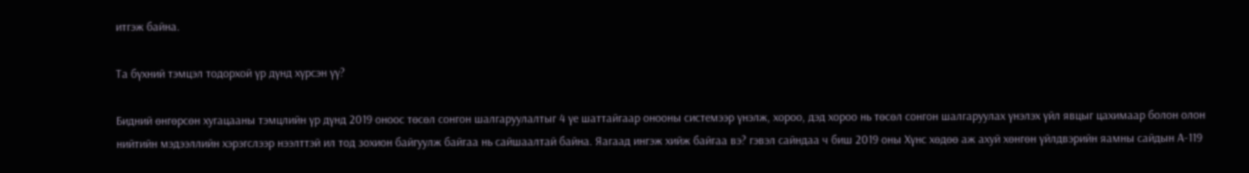итгэж байна.

Та бүхний тэмцэл тодорхой үр дүнд хүрсэн үү?

Бидний өнгөрсөн хугацааны тэмцлийн үр дүнд 2019 оноос төсөл сонгон шалгаруулалтыг 4 үе шаттайгаар онооны системээр үнэлж, хороо, дэд хороо нь төсөл сонгон шалгаруулах үнэлэх үйл явцыг цахимаар болон олон нийтийн мэдээллийн хэрэгслээр нээлттэй ил тод зохион байгуулж байгаа нь сайшаалтай байна. Яагаад ингэж хийж байгаа вэ? гэвэл сайндаа ч биш 2019 оны Хүнс хөдөө аж ахуй хөнгөн үйлдвэрийн яамны сайдын А-119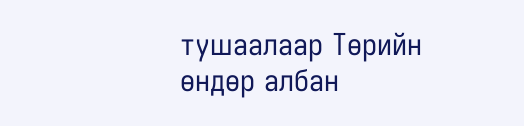тушаалаар Төрийн өндөр албан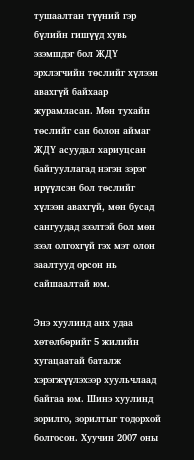тушаалтан түүний гэр бүлийн гишүүд хувь эзэмшдэг бол ЖДҮ эрхлэгчийн төслийг хүлээн авахгүй байхаар журамласан. Мөн тухайн төслийг сан болон аймаг ЖДҮ асуудал хариуцсан байгууллагад нэгэн зэрэг ирүүлсэн бол төслийг хүлээн авахгүй, мөн бусад сангуудад зээлтэй бол мөн зээл олгохгүй гэх мэт олон заалтууд орсон нь сайшаалтай юм.

Энэ хуулинд анх удаа хөтөлбөрийг 5 жилийн хугацаатай баталж хэрэгжүүлэхээр хуульчлаад байгаа юм. Шинэ хуулинд зорилго, зорилтыг тодорхой болгосон. Хуучин 2007 оны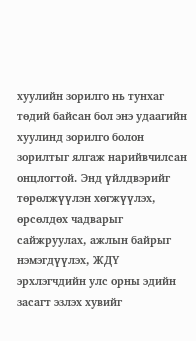хуулийн зорилго нь тунхаг төдий байсан бол энэ удаагийн хуулинд зорилго болон зорилтыг ялгаж нарийвчилсан онцлогтой. Энд үйлдвэрийг төрөлжүүлэн хөгжүүлэх,  өрсөлдөх чадварыг сайжруулах, ажлын байрыг нэмэгдүүлэх, ЖДҮ эрхлэгчдийн улс орны эдийн засагт эзлэх хувийг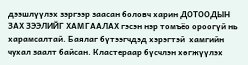дээшлүүлэх зэргээр заасан боловч харин ДОТООДЫН ЗАХ ЗЭЭЛИЙГ ХАМГААЛАХ гэсэн нэр томъёо ороогүй нь харамсалтай. Баялаг бүтээгчдэд хэрэгтэй  хамгийн чухал заалт байсан. Кластераар бүсчлэн хөгжүүлэх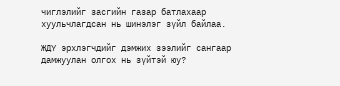чиглэлийг засгийн газар батлахаар хуульчлагдсан нь шинэлэг зүйл байлаа.

ЖДҮ эрхлэгчдийг дэмжих зээлийг сангаар дамжуулан олгох нь зүйтэй юу?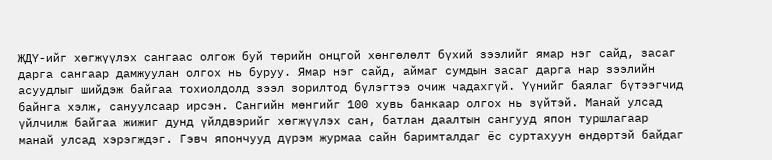ЖДҮ-ийг хөгжүүлэх сангаас олгож буй төрийн онцгой хөнгөлөлт бүхий зээлийг ямар нэг сайд, засаг дарга сангаар дамжуулан олгох нь буруу. Ямар нэг сайд, аймаг сумдын засаг дарга нар зээлийн асуудлыг шийдэж байгаа тохиолдолд зээл зорилтод бүлэгтээ очиж чадахгүй. Үүнийг баялаг бүтээгчид байнга хэлж, сануулсаар ирсэн. Сангийн мөнгийг 100 хувь банкаар олгох нь зүйтэй. Манай улсад үйлчилж байгаа жижиг дунд үйлдвэрийг хөгжүүлэх сан, батлан даалтын сангууд япон туршлагаар манай улсад хэрэгждэг. Гэвч япончууд дүрэм журмаа сайн баримталдаг ёс суртахуун өндөртэй байдаг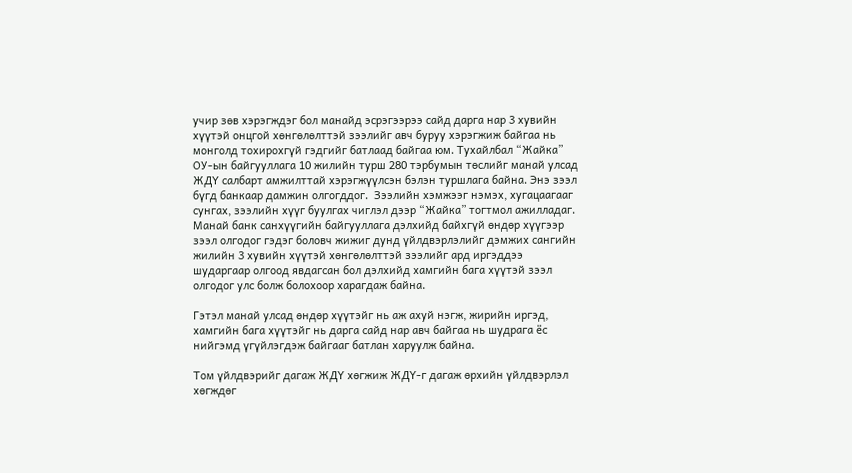учир зөв хэрэгждэг бол манайд эсрэгээрээ сайд дарга нар 3 хувийн хүүтэй онцгой хөнгөлөлттэй зээлийг авч буруу хэрэгжиж байгаа нь монголд тохирохгүй гэдгийг батлаад байгаа юм. Тухайлбал “Жайка” ОУ-ын байгууллага 10 жилийн турш 280 тэрбумын төслийг манай улсад ЖДҮ салбарт амжилттай хэрэгжүүлсэн бэлэн туршлага байна. Энэ зээл бүгд банкаар дамжин олгогддог.  Зээлийн хэмжээг нэмэх, хугацаагааг сунгах, зээлийн хүүг буулгах чиглэл дээр “Жайка” тогтмол ажилладаг. Манай банк санхүүгийн байгууллага дэлхийд байхгүй өндөр хүүгээр зээл олгодог гэдэг боловч жижиг дунд үйлдвэрлэлийг дэмжих сангийн жилийн 3 хувийн хүүтэй хөнгөлөлттэй зээлийг ард иргэддээ шударгаар олгоод явдагсан бол дэлхийд хамгийн бага хүүтэй зээл олгодог улс болж болохоор харагдаж байна.

Гэтэл манай улсад өндөр хүүтэйг нь аж ахуй нэгж, жирийн иргэд, хамгийн бага хүүтэйг нь дарга сайд нар авч байгаа нь шудрага ёс нийгэмд үгүйлэгдэж байгааг батлан харуулж байна.

Том үйлдвэрийг дагаж ЖДҮ хөгжиж ЖДҮ-г дагаж өрхийн үйлдвэрлэл хөгждөг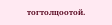тогтолцоотой.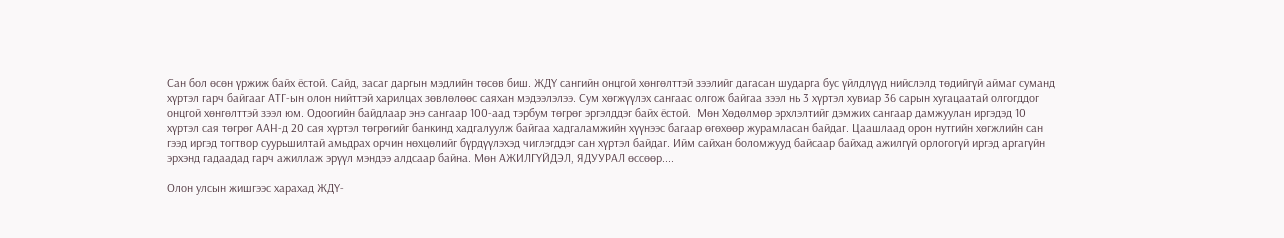Сан бол өсөн үржиж байх ёстой. Сайд, засаг даргын мэдлийн төсөв биш. ЖДҮ сангийн онцгой хөнгөлттэй зээлийг дагасан шударга бус үйлдлүүд нийслэлд төдийгүй аймаг суманд хүртэл гарч байгааг АТГ-ын олон нийттэй харилцах зөвлөлөөс саяхан мэдээлэлээ. Сум хөгжүүлэх сангаас олгож байгаа зээл нь 3 хүртэл хувиар 36 сарын хугацаатай олгогддог  онцгой хөнгөлттэй зээл юм. Одоогийн байдлаар энэ сангаар 100-аад тэрбум төгрөг эргэлддэг байх ёстой.  Мөн Хөдөлмөр эрхлэлтийг дэмжих сангаар дамжуулан иргэдэд 10 хүртэл сая төгрөг ААН-д 20 сая хүртэл төгрөгийг банкинд хадгалуулж байгаа хадгаламжийн хүүнээс багаар өгөхөөр журамласан байдаг. Цаашлаад орон нутгийн хөгжлийн сан гээд иргэд тогтвор суурьшилтай амьдрах орчин нөхцөлийг бүрдүүлэхэд чиглэгддэг сан хүртэл байдаг. Ийм сайхан боломжууд байсаар байхад ажилгүй орлогогүй иргэд аргагүйн эрхэнд гадаадад гарч ажиллаж эрүүл мэндээ алдсаар байна. Мөн АЖИЛГҮЙДЭЛ, ЯДУУРАЛ өссөөр....

Олон улсын жишгээс харахад ЖДҮ-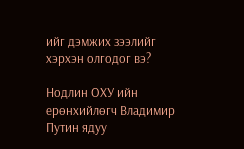ийг дэмжих зээлийг хэрхэн олгодог вэ?

Нодлин ОХУ ийн ерөнхийлөгч Владимир Путин ядуу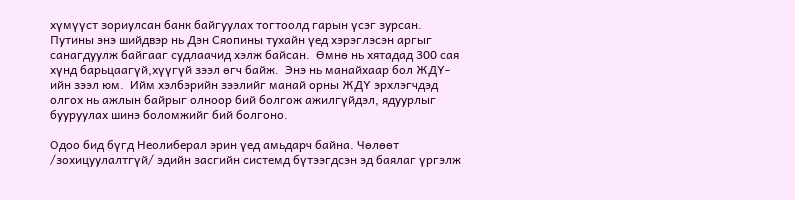хүмүүст зориулсан банк байгуулах тогтоолд гарын үсэг зурсан. Путины энэ шийдвэр нь Дэн Сяопины тухайн үед хэрэглэсэн аргыг санагдуулж байгааг судлаачид хэлж байсан.  Өмнө нь хятадад 300 сая хүнд барьцаагүй,хүүгүй зээл өгч байж.  Энэ нь манайхаар бол ЖДҮ-ийн зээл юм.  Ийм хэлбэрийн зээлийг манай орны ЖДҮ эрхлэгчдэд олгох нь ажлын байрыг олноор бий болгож ажилгүйдэл, ядуурлыг бууруулах шинэ боломжийг бий болгоно.

Одоо бид бүгд Неолиберал эрин үед амьдарч байна. Чөлөөт /зохицуулалтгүй/ эдийн засгийн системд бүтээгдсэн эд баялаг үргэлж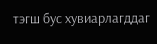тэгш бус хувиарлагддаг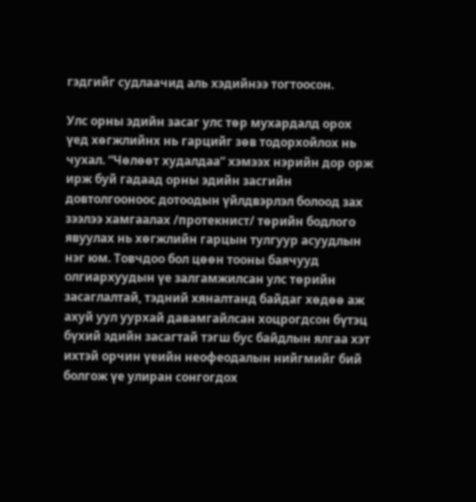гэдгийг судлаачид аль хэдийнээ тогтоосон.

Улс орны эдийн засаг улс төр мухардалд орох үед хөгжлийнх нь гарцийг зөв тодорхойлох нь чухал. “Чөлөөт худалдаа” хэмээх нэрийн дор орж ирж буй гадаад орны эдийн засгийн довтолгооноос дотоодын үйлдвэрлэл болоод зах зээлээ хамгаалах /протекнист/ төрийн бодлого явуулах нь хөгжлийн гарцын тулгуур асуудлын нэг юм. Товчдоо бол цөөн тооны баячууд олгиархуудын үе залгамжилсан улс төрийн засаглалтай, тэдний хяналтанд байдаг хөдөө аж ахуй уул уурхай давамгайлсан хоцрогдсон бүтэц бүхий эдийн засагтай тэгш бус байдлын ялгаа хэт ихтэй орчин үеийн неофеодалын нийгмийг бий болгож үе улиран сонгогдох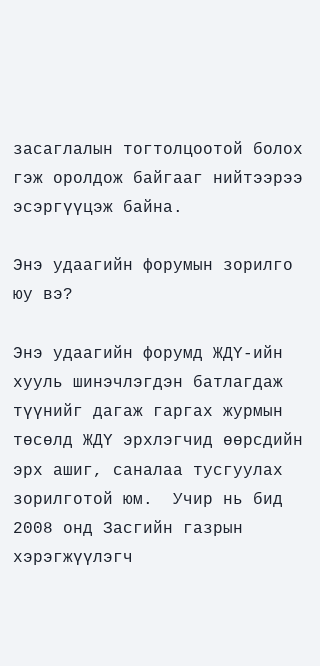засаглалын тогтолцоотой болох гэж оролдож байгааг нийтээрээ эсэргүүцэж байна.

Энэ удаагийн форумын зорилго юу вэ?

Энэ удаагийн форумд ЖДҮ-ийн хууль шинэчлэгдэн батлагдаж түүнийг дагаж гаргах журмын төсөлд ЖДҮ эрхлэгчид өөрсдийн эрх ашиг, саналаа тусгуулах зорилготой юм.  Учир нь бид 2008 онд Засгийн газрын хэрэгжүүлэгч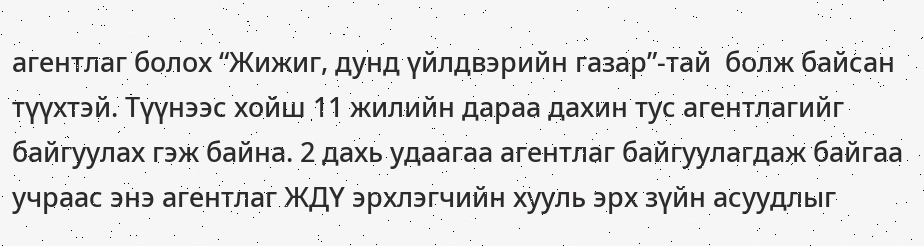агентлаг болох “Жижиг, дунд үйлдвэрийн газар”-тай  болж байсан түүхтэй. Түүнээс хойш 11 жилийн дараа дахин тус агентлагийг байгуулах гэж байна. 2 дахь удаагаа агентлаг байгуулагдаж байгаа учраас энэ агентлаг ЖДҮ эрхлэгчийн хууль эрх зүйн асуудлыг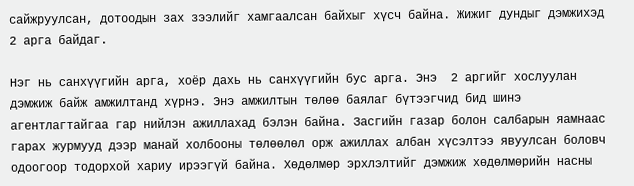сайжруулсан, дотоодын зах зээлийг хамгаалсан байхыг хүсч байна. Жижиг дундыг дэмжихэд 2 арга байдаг.

Нэг нь санхүүгийн арга, хоёр дахь нь санхүүгийн бус арга. Энэ  2 аргийг хослуулан дэмжиж байж амжилтанд хүрнэ. Энэ амжилтын төлөө баялаг бүтээгчид бид шинэ агентлагтайгаа гар нийлэн ажиллахад бэлэн байна. Засгийн газар болон салбарын яамнаас гарах журмууд дээр манай холбооны төлөөлөл орж ажиллах албан хүсэлтээ явуулсан боловч одоогоор тодорхой хариу ирээгүй байна. Хөдөлмөр эрхлэлтийг дэмжиж хөдөлмөрийн насны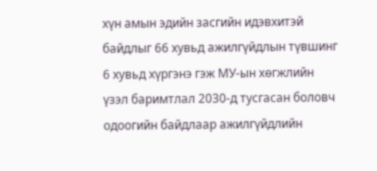хүн амын эдийн засгийн идэвхитэй байдлыг 66 хувьд ажилгүйдлын түвшинг 6 хувьд хүргэнэ гэж МУ-ын хөгжлийн үзэл баримтлал 2030-д тусгасан боловч одоогийн байдлаар ажилгүйдлийн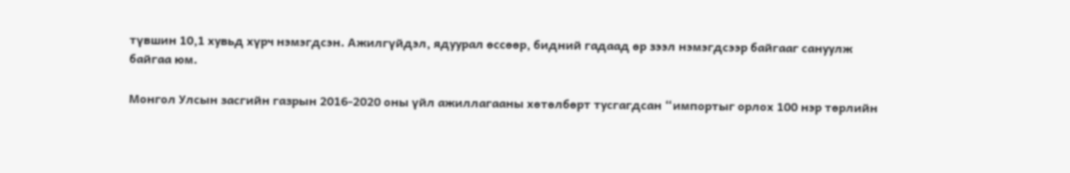түвшин 10,1 хувьд хүрч нэмэгдсэн. Ажилгүйдэл, ядуурал өссөөр, бидний гадаад өр зээл нэмэгдсээр байгааг сануулж байгаа юм.

Монгол Улсын засгийн газрын 2016-2020 оны үйл ажиллагааны хөтөлбөрт тусгагдсан “импортыг орлох 100 нэр төрлийн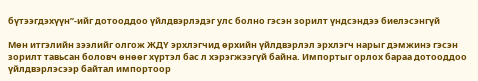бүтээгдэхүүн”-ийг дотооддоо үйлдвэрлэдэг улс болно гэсэн зорилт үндсэндээ биелэсэнгүй

Мөн итгэлийн зээлийг олгож ЖДҮ эрхлэгчид өрхийн үйлдвэрлэл эрхлэгч нарыг дэмжинэ гэсэн зорилт тавьсан боловч өнөөг хүртэл бас л хэрэгжээгүй байна. Импортыг орлох бараа дотооддоо үйлдвэрлэсээр байтал импортоор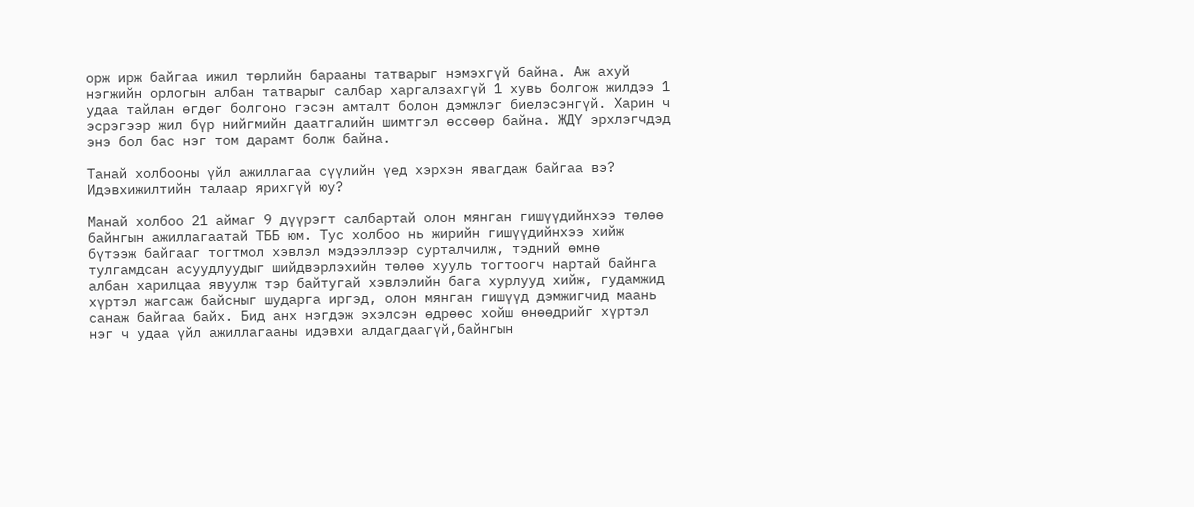орж ирж байгаа ижил төрлийн барааны татварыг нэмэхгүй байна. Аж ахуй нэгжийн орлогын албан татварыг салбар харгалзахгүй 1 хувь болгож жилдээ 1 удаа тайлан өгдөг болгоно гэсэн амталт болон дэмжлэг биелэсэнгүй. Харин ч эсрэгээр жил бүр нийгмийн даатгалийн шимтгэл өссөөр байна. ЖДҮ эрхлэгчдэд энэ бол бас нэг том дарамт болж байна.

Танай холбооны үйл ажиллагаа сүүлийн үед хэрхэн явагдаж байгаа вэ? Идэвхижилтийн талаар ярихгүй юу?

Манай холбоо 21 аймаг 9 дүүрэгт салбартай олон мянган гишүүдийнхээ төлөө байнгын ажиллагаатай ТББ юм. Тус холбоо нь жирийн гишүүдийнхээ хийж бүтээж байгааг тогтмол хэвлэл мэдээллээр сурталчилж, тэдний өмнө тулгамдсан асуудлуудыг шийдвэрлэхийн төлөө хууль тогтоогч нартай байнга албан харилцаа явуулж тэр байтугай хэвлэлийн бага хурлууд хийж, гудамжид хүртэл жагсаж байсныг шударга иргэд, олон мянган гишүүд дэмжигчид маань санаж байгаа байх. Бид анх нэгдэж эхэлсэн өдрөөс хойш өнөөдрийг хүртэл нэг ч удаа үйл ажиллагааны идэвхи алдагдаагүй,байнгын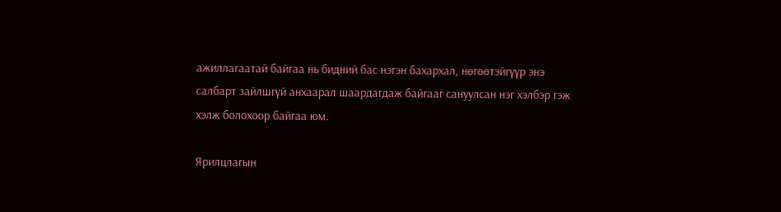ажиллагаатай байгаа нь бидний бас нэгэн бахархал, нөгөөтэйгүүр энэ салбарт зайлшгүй анхаарал шаардагдаж байгааг сануулсан нэг хэлбэр гэж хэлж болохоор байгаа юм.

Ярилцлагын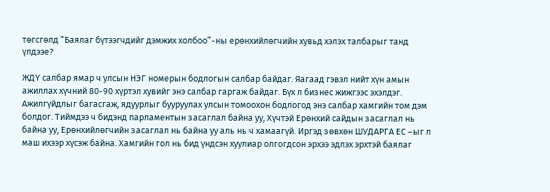төгсгөлд “Баялаг бүтээгчдийг дэмжих холбоо”-ны ерөнхийлөгчийн хувьд хэлэх талбарыг танд үлдээе?

ЖДҮ салбар ямар ч улсын НЭГ номерын бодлогын салбар байдаг. Яагаад гэвэл нийт хүн амын ажиллах хүчний 80-90 хүртэл хувийг энэ салбар гаргаж байдаг. Бүх л бизнес жижгээс эхэлдэг. Ажилгүйдлыг багасгаж, ядуурлыг бууруулах улсын томоохон бодлогод энэ салбар хамгийн том дэм болдог. Тиймдээ ч бидэнд парламентын засаглал байна уу, Хүчтэй Ерөнхий сайдын засаглал нь байна уу, Ерөнхийлөгчийн засаглал нь байна уу аль нь ч хамаагүй. Иргэд зөвхөн ШУДАРГА ЕС –ыг л маш ихээр хүсэж байна. Хамгийн гол нь бид үндсэн хуулиар олгогдсон эрхээ эдлэх эрхтэй баялаг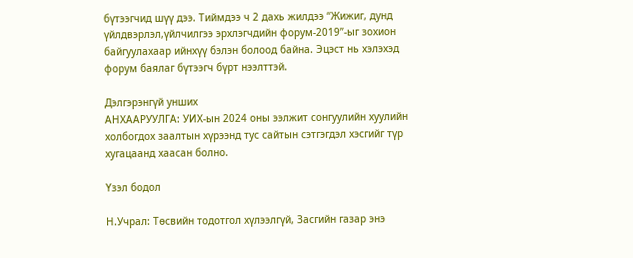бүтээгчид шүү дээ. Тиймдээ ч 2 дахь жилдээ “Жижиг, дунд үйлдвэрлэл,үйлчилгээ эрхлэгчдийн форум-2019”-ыг зохион байгуулахаар ийнхүү бэлэн болоод байна. Эцэст нь хэлэхэд форум баялаг бүтээгч бүрт нээлттэй.

Дэлгэрэнгүй унших
АНХААРУУЛГА: УИХ-ын 2024 оны ээлжит сонгуулийн хуулийн холбогдох заалтын хүрээнд тус сайтын сэтгэгдэл хэсгийг түр хугацаанд хаасан болно.

Үзэл бодол

Н.Учрал: Төсвийн тодотгол хүлээлгүй, Засгийн газар энэ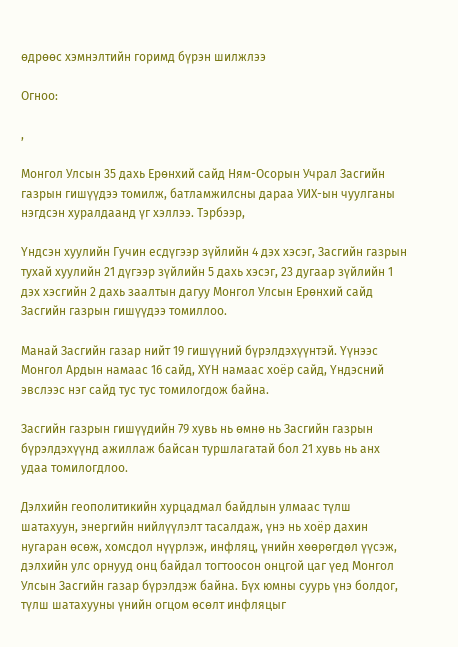өдрөөс хэмнэлтийн горимд бүрэн шилжлээ

Огноо:

,

Монгол Улсын 35 дахь Ерөнхий сайд Ням-Осорын Учрал Засгийн газрын гишүүдээ томилж, батламжилсны дараа УИХ-ын чуулганы нэгдсэн хуралдаанд үг хэллээ. Тэрбээр,

Үндсэн хуулийн Гучин есдүгээр зүйлийн 4 дэх хэсэг, Засгийн газрын тухай хуулийн 21 дүгээр зүйлийн 5 дахь хэсэг, 23 дугаар зүйлийн 1 дэх хэсгийн 2 дахь заалтын дагуу Монгол Улсын Ерөнхий сайд Засгийн газрын гишүүдээ томиллоо.

Манай Засгийн газар нийт 19 гишүүний бүрэлдэхүүнтэй. Үүнээс Монгол Ардын намаас 16 сайд, ХҮН намаас хоёр сайд, Үндэсний эвслээс нэг сайд тус тус томилогдож байна.

Засгийн газрын гишүүдийн 79 хувь нь өмнө нь Засгийн газрын бүрэлдэхүүнд ажиллаж байсан туршлагатай бол 21 хувь нь анх удаа томилогдлоо.

Дэлхийн геополитикийн хурцадмал байдлын улмаас түлш шатахуун, энергийн нийлүүлэлт тасалдаж, үнэ нь хоёр дахин нугаран өсөж, хомсдол нүүрлэж, инфляц, үнийн хөөрөгдөл үүсэж, дэлхийн улс орнууд онц байдал тогтоосон онцгой цаг үед Монгол Улсын Засгийн газар бүрэлдэж байна. Бүх юмны суурь үнэ болдог, түлш шатахууны үнийн огцом өсөлт инфляцыг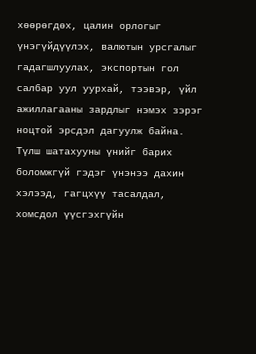хөөрөгдөх, цалин орлогыг үнэгүйдүүлэх, валютын урсгалыг гадагшлуулах, экспортын гол салбар уул уурхай, тээвэр, үйл ажиллагааны зардлыг нэмэх зэрэг ноцтой эрсдэл дагуулж байна. Түлш шатахууны үнийг барих боломжгүй гэдэг үнэнээ дахин хэлээд, гагцхүү тасалдал, хомсдол үүсгэхгүйн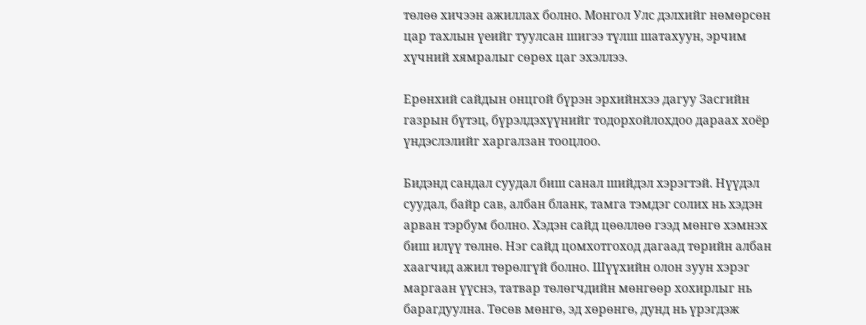төлөө хичээн ажиллах болно. Монгол Улс дэлхийг нөмөрсөн цар тахлын үеийг туулсан шигээ түлш шатахуун, эрчим хүчний хямралыг сөрөх цаг эхэллээ.

Ерөнхий сайдын онцгой бүрэн эрхийнхээ дагуу Засгийн газрын бүтэц, бүрэлдэхүүнийг тодорхойлохдоо дараах хоёр үндэслэлийг харгалзан тооцлоо.

Бидэнд сандал суудал биш санал шийдэл хэрэгтэй. Нүүдэл суудал, байр сав, албан бланк, тамга тэмдэг солих нь хэдэн арван тэрбум болно. Хэдэн сайд цөөллөө гээд мөнгө хэмнэх биш илүү төлнө. Нэг сайд цомхотгоход дагаад төрийн албан хаагчид ажил төрөлгүй болно. Шүүхийн олон зуун хэрэг маргаан үүснэ, татвар төлөгчдийн мөнгөөр хохирлыг нь барагдуулна. Төсөв мөнгө, эд хөрөнгө, дунд нь үрэгдэж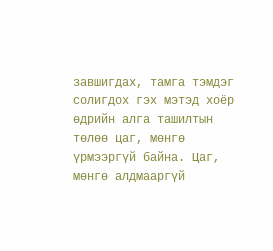завшигдах, тамга тэмдэг солигдох гэх мэтэд хоёр өдрийн алга ташилтын төлөө цаг, мөнгө үрмээргүй байна. Цаг, мөнгө алдмааргүй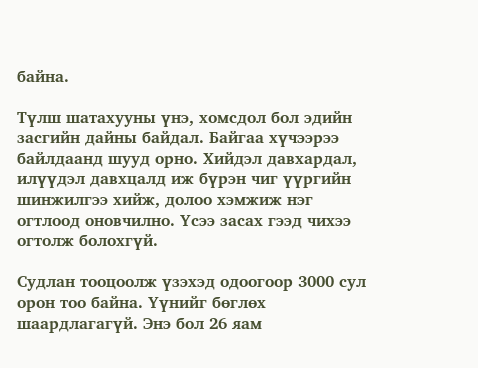байна.

Түлш шатахууны үнэ, хомсдол бол эдийн засгийн дайны байдал. Байгаа хүчээрээ байлдаанд шууд орно. Хийдэл давхардал, илүүдэл давхцалд иж бүрэн чиг үүргийн шинжилгээ хийж, долоо хэмжиж нэг огтлоод оновчилно. Үсээ засах гээд чихээ огтолж болохгүй.

Судлан тооцоолж үзэхэд одоогоор 3000 сул орон тоо байна. Үүнийг бөглөх шаардлагагүй. Энэ бол 26 яам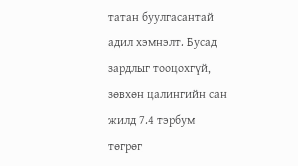татан буулгасантай адил хэмнэлт. Бусад зардлыг тооцохгүй, зөвхөн цалингийн сан жилд 7.4 тэрбум төгрөг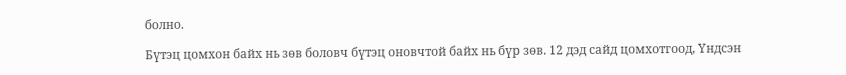болно.

Бүтэц цомхон байх нь зөв боловч бүтэц оновчтой байх нь бүр зөв. 12 дэд сайд цомхотгоод, Үндсэн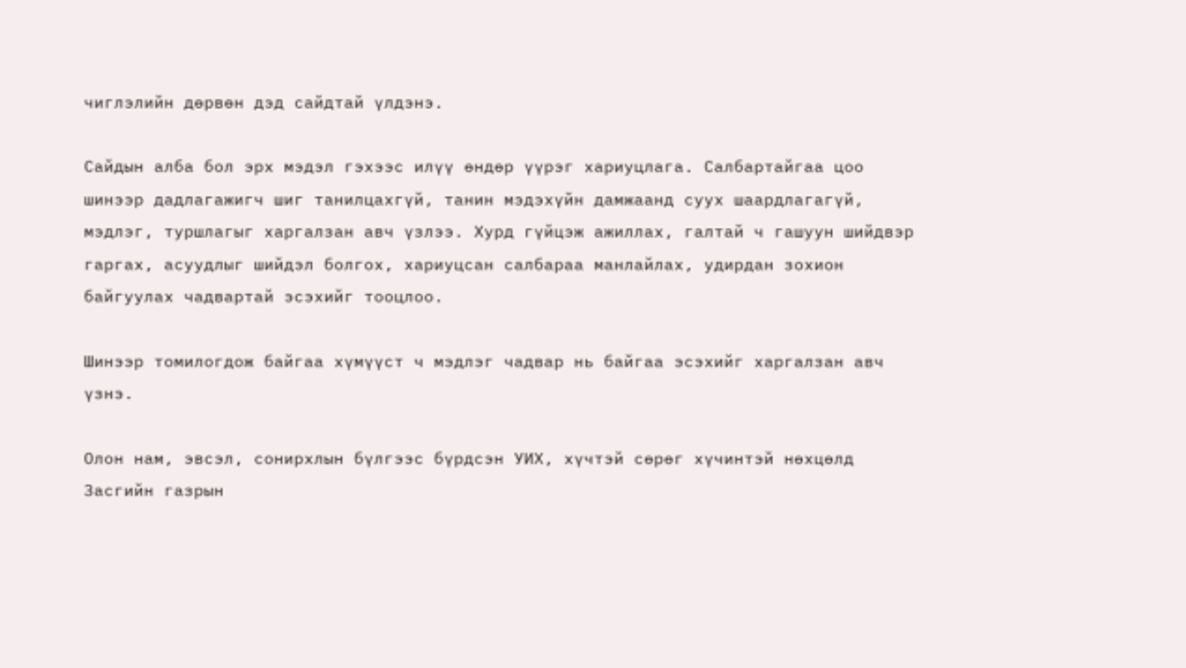чиглэлийн дөрвөн дэд сайдтай үлдэнэ.

Сайдын алба бол эрх мэдэл гэхээс илүү өндөр үүрэг хариуцлага. Салбартайгаа цоо шинээр дадлагажигч шиг танилцахгүй, танин мэдэхүйн дамжаанд суух шаардлагагүй, мэдлэг, туршлагыг харгалзан авч үзлээ. Хурд гүйцэж ажиллах, галтай ч гашуун шийдвэр гаргах, асуудлыг шийдэл болгох, хариуцсан салбараа манлайлах, удирдан зохион байгуулах чадвартай эсэхийг тооцлоо.

Шинээр томилогдож байгаа хүмүүст ч мэдлэг чадвар нь байгаа эсэхийг харгалзан авч үзнэ.

Олон нам, эвсэл, сонирхлын бүлгээс бүрдсэн УИХ, хүчтэй сөрөг хүчинтэй нөхцөлд Засгийн газрын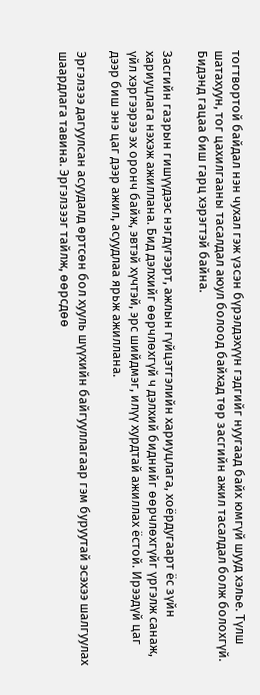тогтвортой байдал нэн чухал гэж үзсэн бүрэлдэхүүн гэдгийг нуугаад байх юмгүй шууд хэлье. Түлш шатахуун, тог цахилгааны тасалдал аюул болоод байхад төр засгийн ажил тасалдал болж болохгүй. Бидэнд гацаа биш гарц хэрэгтэй байна.

Засгийн газрын гишүүдээс нэгдүгээрт, ажлын гүйцэтгэлийн хариуцлага, хоёрдугаарт ёс зүйн хариуцлага нэхэж ажиллана. Бид дэлхийг өөрчлөхгүй ч дэлхий биднийг өөрчлөхгүйг үргэлж санаж, үйл хэргээрээ эх оронч байж, эвтэй хүчтэй, эрс шийдмэг, илүү хурдтай ажиллах ёстой. Ирээдүй цаг дээр биш энэ цаг дээр ажил, асуудлаа ярьж ажиллана.

Эргэлзээ дагуулсан асуудалд өртсөн бол хууль шүүхийн байгууллагаар гэм буруутай эсэхээ шалгуулах шаардлага тавина. Эргэлзээг тайлж, өөрсдөө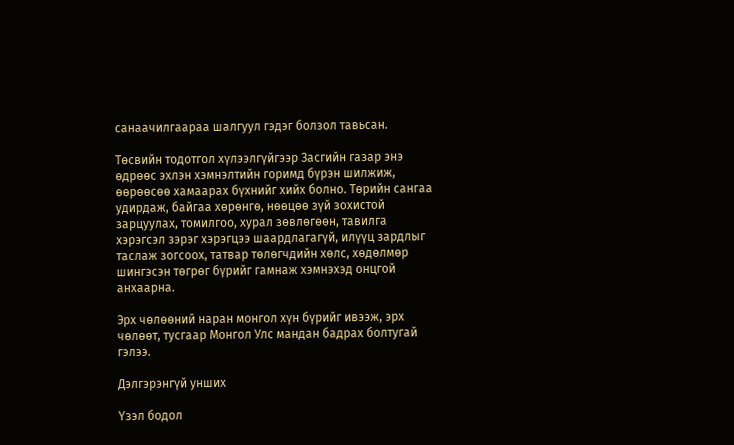санаачилгаараа шалгуул гэдэг болзол тавьсан.

Төсвийн тодотгол хүлээлгүйгээр Засгийн газар энэ өдрөөс эхлэн хэмнэлтийн горимд бүрэн шилжиж, өөрөөсөө хамаарах бүхнийг хийх болно. Төрийн сангаа удирдаж, байгаа хөрөнгө, нөөцөө зүй зохистой зарцуулах, томилгоо, хурал зөвлөгөөн, тавилга хэрэгсэл зэрэг хэрэгцээ шаардлагагүй, илүүц зардлыг таслаж зогсоох, татвар төлөгчдийн хөлс, хөдөлмөр шингэсэн төгрөг бүрийг гамнаж хэмнэхэд онцгой анхаарна.

Эрх чөлөөний наран монгол хүн бүрийг ивээж, эрх чөлөөт, тусгаар Монгол Улс мандан бадрах болтугай гэлээ.

Дэлгэрэнгүй унших

Үзэл бодол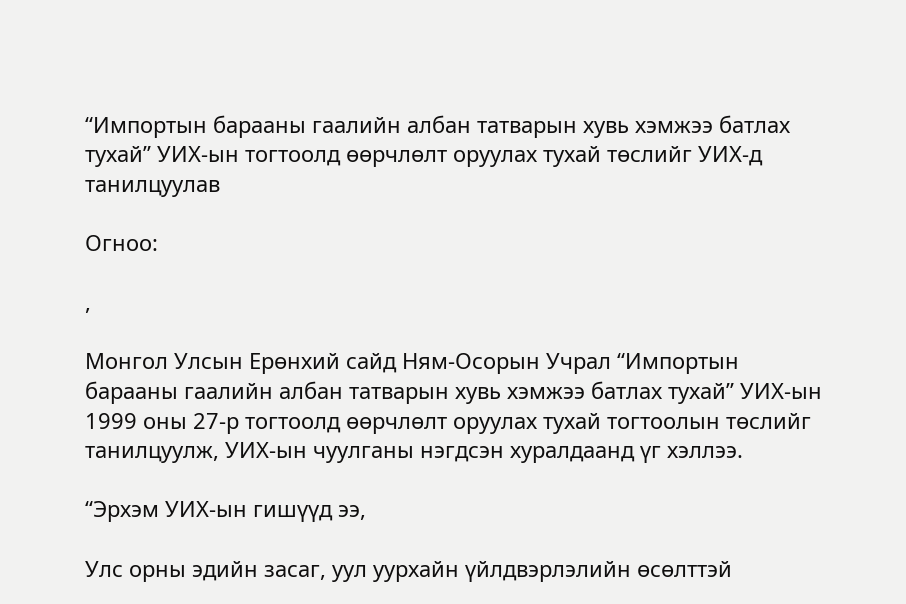“Импортын барааны гаалийн албан татварын хувь хэмжээ батлах тухай” УИХ-ын тогтоолд өөрчлөлт оруулах тухай төслийг УИХ-д танилцуулав

Огноо:

,

Монгол Улсын Ерөнхий сайд Ням-Осорын Учрал “Импортын барааны гаалийн албан татварын хувь хэмжээ батлах тухай” УИХ-ын 1999 оны 27-р тогтоолд өөрчлөлт оруулах тухай тогтоолын төслийг танилцуулж, УИХ-ын чуулганы нэгдсэн хуралдаанд үг хэллээ.

“Эрхэм УИХ-ын гишүүд ээ,

Улс орны эдийн засаг, уул уурхайн үйлдвэрлэлийн өсөлттэй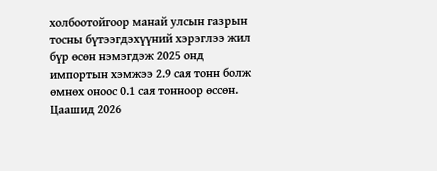холбоотойгоор манай улсын газрын тосны бүтээгдэхүүний хэрэглээ жил бүр өсөн нэмэгдэж 2025 онд импортын хэмжээ 2.9 сая тонн болж өмнөх оноос 0.1 сая тонноор өссөн. Цаашид 2026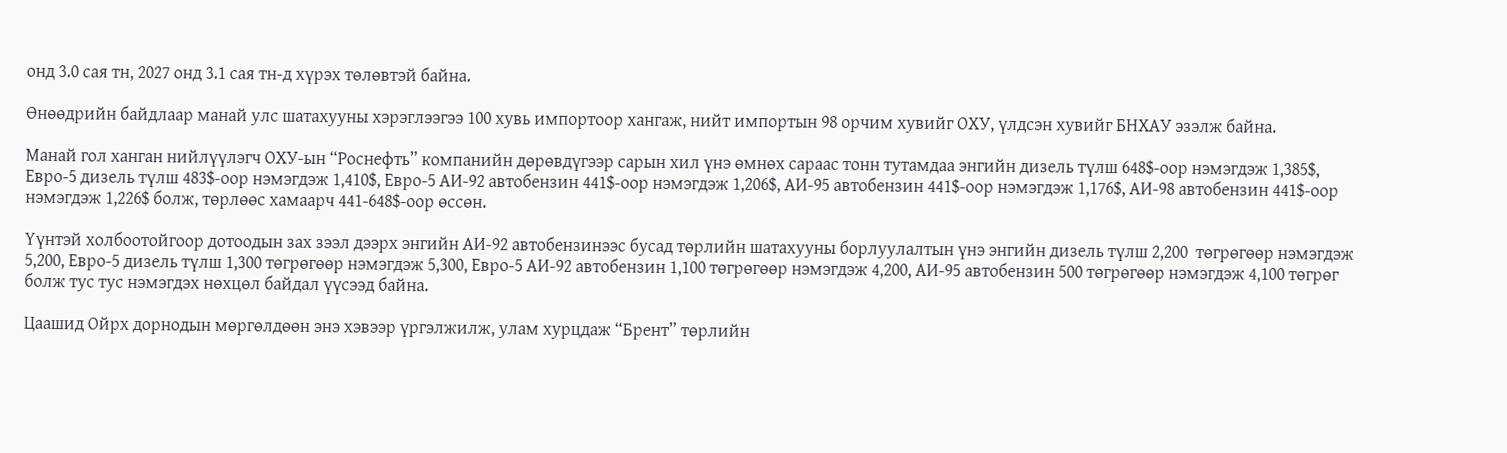онд 3.0 сая тн, 2027 онд 3.1 сая тн-д хүрэх төлөвтэй байна.

Өнөөдрийн байдлаар манай улс шатахууны хэрэглээгээ 100 хувь импортоор хангаж, нийт импортын 98 орчим хувийг ОХУ, үлдсэн хувийг БНХАУ эзэлж байна.

Манай гол ханган нийлүүлэгч ОХУ-ын “Роснефть” компанийн дөрөвдүгээр сарын хил үнэ өмнөх сараас тонн тутамдаа энгийн дизель түлш 648$-оор нэмэгдэж 1,385$, Евро-5 дизель түлш 483$-оор нэмэгдэж 1,410$, Евро-5 АИ-92 автобензин 441$-оор нэмэгдэж 1,206$, АИ-95 автобензин 441$-оор нэмэгдэж 1,176$, АИ-98 автобензин 441$-оор нэмэгдэж 1,226$ болж, төрлөөс хамаарч 441-648$-оор өссөн.

Үүнтэй холбоотойгоор дотоодын зах зээл дээрх энгийн АИ-92 автобензинээс бусад төрлийн шатахууны борлуулалтын үнэ энгийн дизель түлш 2,200  төгрөгөөр нэмэгдэж 5,200, Евро-5 дизель түлш 1,300 төгрөгөөр нэмэгдэж 5,300, Евро-5 АИ-92 автобензин 1,100 төгрөгөөр нэмэгдэж 4,200, АИ-95 автобензин 500 төгрөгөөр нэмэгдэж 4,100 төгрөг болж тус тус нэмэгдэх нөхцөл байдал үүсээд байна.

Цаашид Ойрх дорнодын мөргөлдөөн энэ хэвээр үргэлжилж, улам хурцдаж “Брент” төрлийн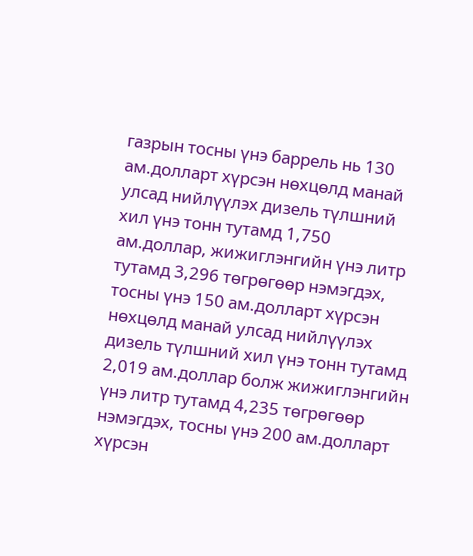газрын тосны үнэ баррель нь 130 ам.долларт хүрсэн нөхцөлд манай улсад нийлүүлэх дизель түлшний хил үнэ тонн тутамд 1,750   ам.доллар, жижиглэнгийн үнэ литр тутамд 3,296 төгрөгөөр нэмэгдэх, тосны үнэ 150 ам.долларт хүрсэн нөхцөлд манай улсад нийлүүлэх дизель түлшний хил үнэ тонн тутамд 2,019 ам.доллар болж жижиглэнгийн үнэ литр тутамд 4,235 төгрөгөөр нэмэгдэх, тосны үнэ 200 ам.долларт хүрсэн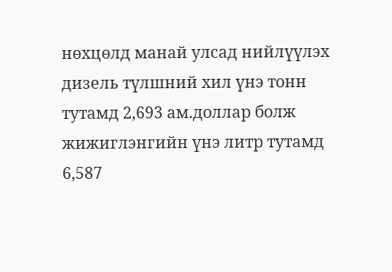нөхцөлд манай улсад нийлүүлэх дизель түлшний хил үнэ тонн тутамд 2,693 ам.доллар болж жижиглэнгийн үнэ литр тутамд 6,587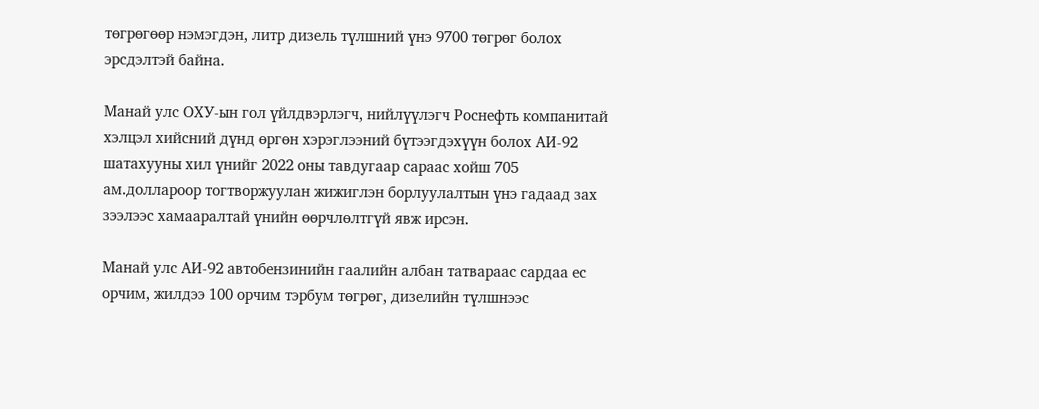төгрөгөөр нэмэгдэн, литр дизель түлшний үнэ 9700 төгрөг болох эрсдэлтэй байна.

Манай улс ОХУ-ын гол үйлдвэрлэгч, нийлүүлэгч Роснефть компанитай хэлцэл хийсний дүнд өргөн хэрэглээний бүтээгдэхүүн болох АИ-92 шатахууны хил үнийг 2022 оны тавдугаар сараас хойш 705 ам.доллароор тогтворжуулан жижиглэн борлуулалтын үнэ гадаад зах зээлээс хамааралтай үнийн өөрчлөлтгүй явж ирсэн.

Манай улс АИ-92 автобензинийн гаалийн албан татвараас сардаа ес орчим, жилдээ 100 орчим тэрбум төгрөг, дизелийн түлшнээс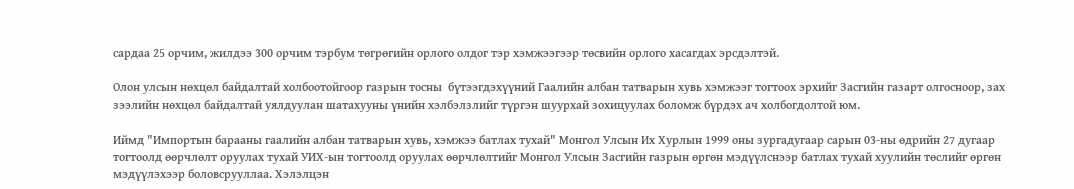сардаа 25 орчим, жилдээ 300 орчим тэрбум төгрөгийн орлого олдог тэр хэмжээгээр төсвийн орлого хасагдах эрсдэлтэй.

Олон улсын нөхцөл байдалтай холбоотойгоор газрын тосны  бүтээгдэхүүний Гаалийн албан татварын хувь хэмжээг тогтоох эрхийг Засгийн газарт олгосноор, зах зээлийн нөхцөл байдалтай уялдуулан шатахууны үнийн хэлбэлзлийг түргэн шуурхай зохицуулах боломж бүрдэх ач холбогдолтой юм.

Иймд "Импортын барааны гаалийн албан татварын хувь, хэмжээ батлах тухай" Монгол Улсын Их Хурлын 1999 оны зургадугаар сарын 03-ны өдрийн 27 дугаар тогтоолд өөрчлөлт оруулах тухай УИХ-ын тогтоолд оруулах өөрчлөлтийг Монгол Улсын Засгийн газрын өргөн мэдүүлснээр батлах тухай хуулийн төслийг өргөн мэдүүлэхээр боловсрууллаа. Хэлэлцэн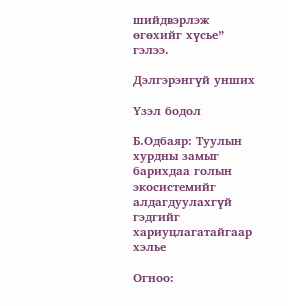шийдвэрлэж өгөхийг хүсье” гэлээ.

Дэлгэрэнгүй унших

Үзэл бодол

Б.Одбаяр: Туулын хурдны замыг барихдаа голын экосистемийг алдагдуулахгүй гэдгийг хариуцлагатайгаар хэлье

Огноо: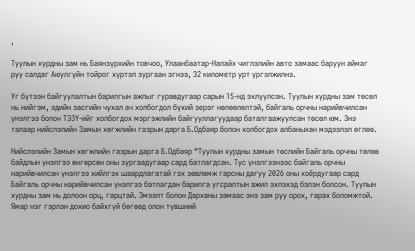,

Туулын хурдны зам нь Баянзүрхийн товчоо, Улаанбаатар-Налайх чиглэлийн авто замаас баруун аймаг руу салдаг Аюулгүйн тойрог хүртэл зургаан эгнээ, 32 километр урт үргэлжилнэ.

Уг бүтээн байгуулалтын барилгын ажлыг гуравдугаар сарын 15-нд эхлүүлсэн. Туулын хурдны зам төсөл нь нийгэм, эдийн засгийн чухал ач холбогдол бүхий эерэг нөлөөлөлтэй, байгаль орчны нарийвчилсан үнэлгээ болон ТЭЗҮ-ийг холбогдох мэргэжлийн байгууллагуудаар баталгаажуулсан төсөл юм. Энэ талаар нийслэлийн Замын хөгжлийн газрын дарга Б.Одбаяр болон холбогдох албаныхан мэдээлэл өглөө.

Нийслэлийн Замын хөгжлийн газрын дарга Б.Одбаяр “Туулын хурдны замын төслийн Байгаль орчны төлөв байдлын үнэлгээ өнгөрсөн оны зургаадугаар сард батлагдсан. Тус үнэлгээнээс байгаль орчны нарийвчилсан үнэлгээ хийлгэх шаардлагатай гэх зөвлөмж гарсны дагуу 2026 оны хоёрдугаар сард Байгаль орчны нарийвчилсан үнэлгээ батлагдан барилга угсралтын ажил эхлэхэд бэлэн болсон. Туулын хурдны зам нь долоон орц, гарцтай. Эмээлт болон Дарханы замаас энэ зам руу орох, гарах боломжтой. Ямар нэг гэрлэн дохио байхгүй бөгөөд олон түвшний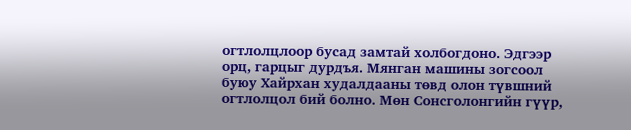огтлолцлоор бусад замтай холбогдоно. Эдгээр орц, гарцыг дурдъя. Мянган машины зогсоол буюу Хайрхан худалдааны төвд олон түвшний огтлолцол бий болно. Мөн Сонсголонгийн гүүр,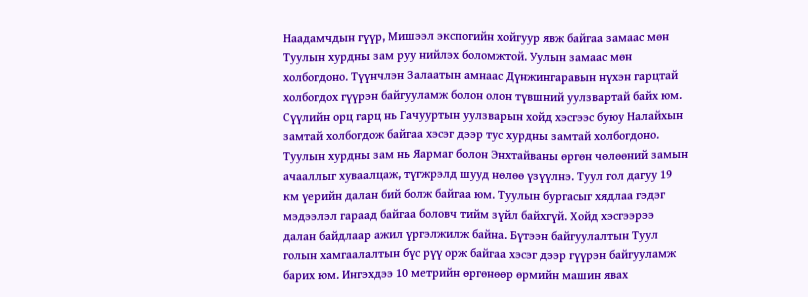Наадамчдын гүүр, Мишээл экспогийн хойгуур явж байгаа замаас мөн Туулын хурдны зам руу нийлэх боломжтой. Уулын замаас мөн холбогдоно. Түүнчлэн Залаатын амнаас Дүнжингаравын нүхэн гарцтай холбогдох гүүрэн байгууламж болон олон түвшний уулзвартай байх юм. Сүүлийн орц гарц нь Гачууртын уулзварын хойд хэсгээс буюу Налайхын замтай холбогдож байгаа хэсэг дээр тус хурдны замтай холбогдоно. Туулын хурдны зам нь Яармаг болон Энхтайваны өргөн чөлөөний замын ачааллыг хуваалцаж, түгжрэлд шууд нөлөө үзүүлнэ. Туул гол дагуу 19 км үерийн далан бий болж байгаа юм. Туулын бургасыг хядлаа гэдэг мэдээлэл гараад байгаа боловч тийм зүйл байхгүй. Хойд хэсгээрээ далан байдлаар ажил үргэлжилж байна. Бүтээн байгуулалтын Туул голын хамгаалалтын бүс рүү орж байгаа хэсэг дээр гүүрэн байгууламж барих юм. Ингэхдээ 10 метрийн өргөнөөр өрмийн машин явах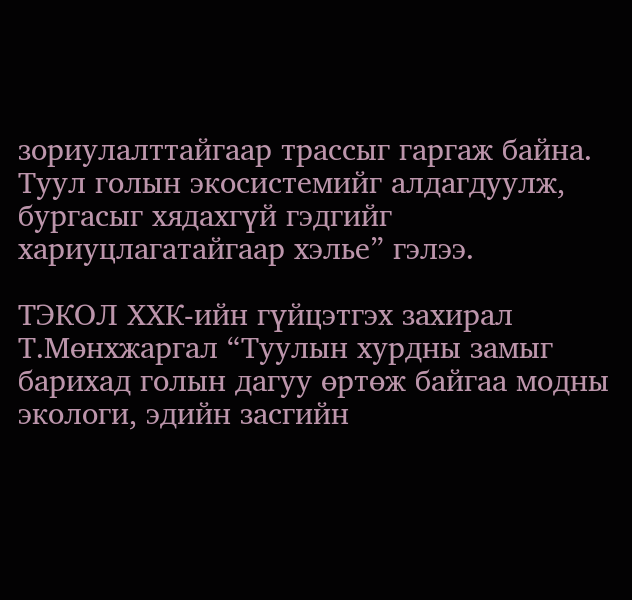зориулалттайгаар трассыг гаргаж байна. Туул голын экосистемийг алдагдуулж, бургасыг хядахгүй гэдгийг хариуцлагатайгаар хэлье” гэлээ.

ТЭКОЛ ХХК-ийн гүйцэтгэх захирал Т.Мөнхжаргал “Туулын хурдны замыг барихад голын дагуу өртөж байгаа модны экологи, эдийн засгийн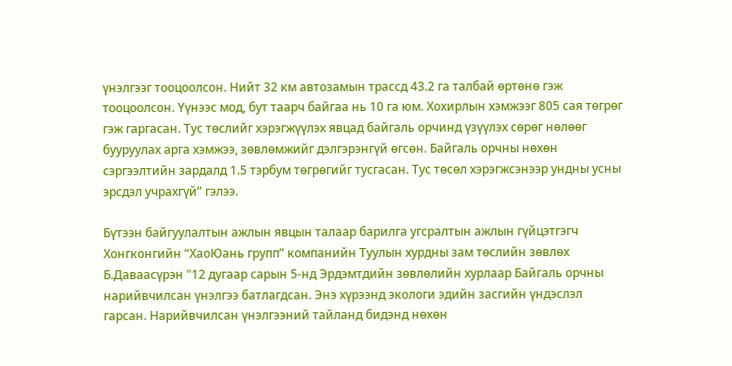үнэлгээг тооцоолсон. Нийт 32 км автозамын трассд 43.2 га талбай өртөнө гэж тооцоолсон. Үүнээс мод, бут таарч байгаа нь 10 га юм. Хохирлын хэмжээг 805 сая төгрөг гэж гаргасан. Тус төслийг хэрэгжүүлэх явцад байгаль орчинд үзүүлэх сөрөг нөлөөг бууруулах арга хэмжээ, зөвлөмжийг дэлгэрэнгүй өгсөн. Байгаль орчны нөхөн сэргээлтийн зардалд 1.5 тэрбум төгрөгийг тусгасан. Тус төсөл хэрэгжсэнээр ундны усны эрсдэл учрахгүй” гэлээ.

Бүтээн байгуулалтын ажлын явцын талаар барилга угсралтын ажлын гүйцэтгэгч Хонгконгийн “ХаоЮань групп” компанийн Туулын хурдны зам төслийн зөвлөх Б.Даваасүрэн "12 дугаар сарын 5-нд Эрдэмтдийн зөвлөлийн хурлаар Байгаль орчны нарийвчилсан үнэлгээ батлагдсан. Энэ хүрээнд экологи эдийн засгийн үндэслэл гарсан. Нарийвчилсан үнэлгээний тайланд бидэнд нөхөн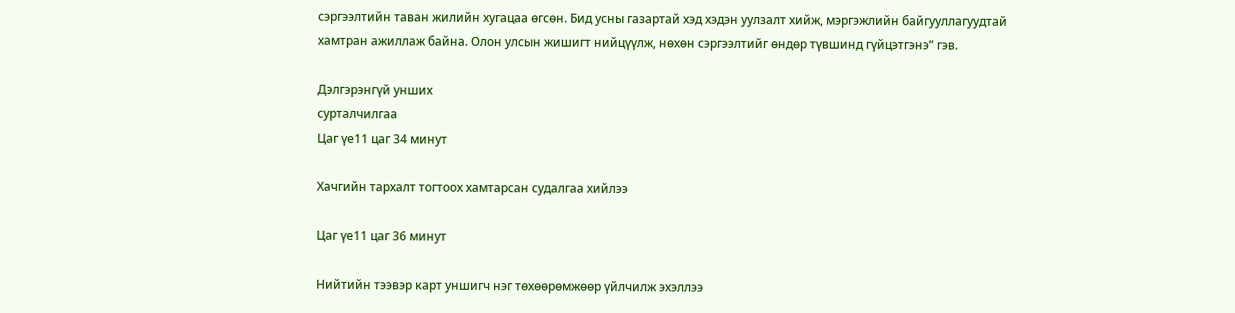сэргээлтийн таван жилийн хугацаа өгсөн. Бид усны газартай хэд хэдэн уулзалт хийж, мэргэжлийн байгууллагуудтай хамтран ажиллаж байна. Олон улсын жишигт нийцүүлж, нөхөн сэргээлтийг өндөр түвшинд гүйцэтгэнэ” гэв.

Дэлгэрэнгүй унших
сурталчилгаа
Цаг үе11 цаг 34 минут

Хачгийн тархалт тогтоох хамтарсан судалгаа хийлээ

Цаг үе11 цаг 36 минут

Нийтийн тээвэр карт уншигч нэг төхөөрөмжөөр үйлчилж эхэллээ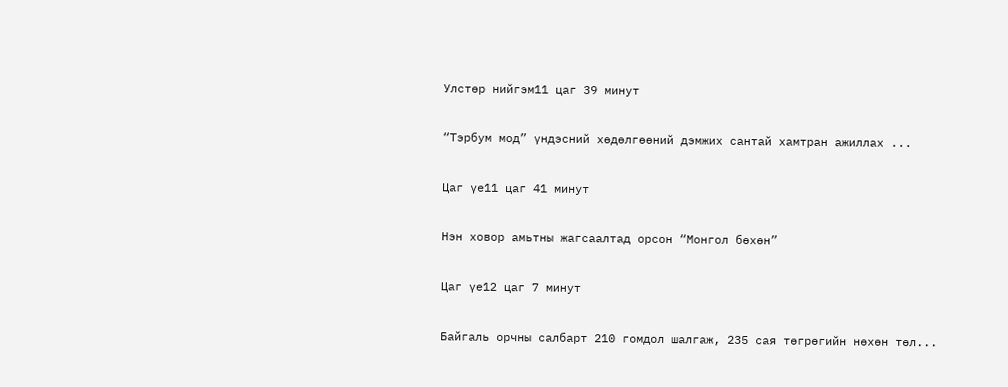Улстөр нийгэм11 цаг 39 минут

“Тэрбум мод” үндэсний хөдөлгөөний дэмжих сантай хамтран ажиллах ...

Цаг үе11 цаг 41 минут

Нэн ховор амьтны жагсаалтад орсон “Монгол бөхөн”

Цаг үе12 цаг 7 минут

Байгаль орчны салбарт 210 гомдол шалгаж, 235 сая төгрөгийн нөхөн төл...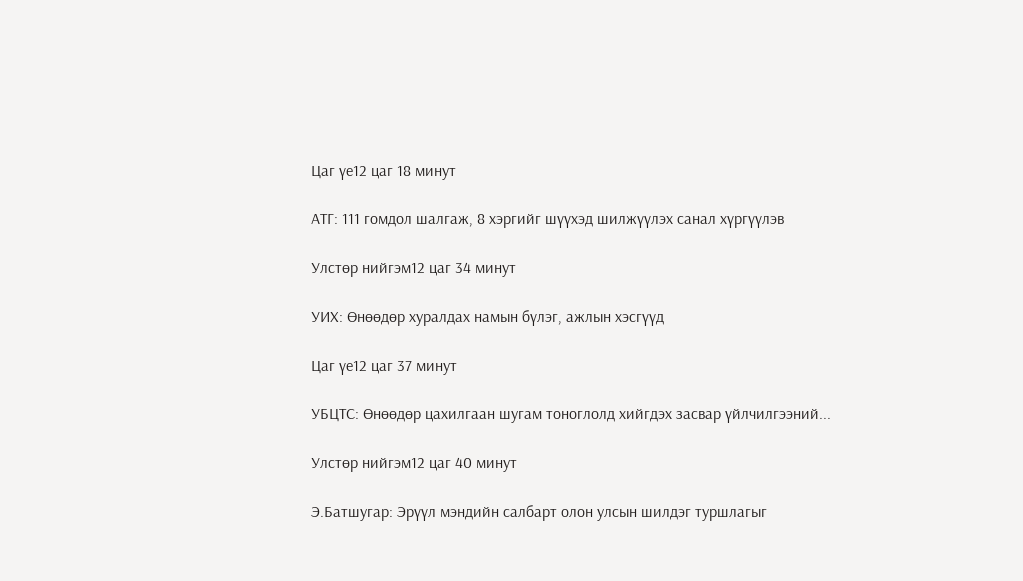Цаг үе12 цаг 18 минут

АТГ: 111 гомдол шалгаж, 8 хэргийг шүүхэд шилжүүлэх санал хүргүүлэв

Улстөр нийгэм12 цаг 34 минут

УИХ: Өнөөдөр хуралдах намын бүлэг, ажлын хэсгүүд

Цаг үе12 цаг 37 минут

УБЦТС: Өнөөдөр цахилгаан шугам тоноглолд хийгдэх засвар үйлчилгээний...

Улстөр нийгэм12 цаг 40 минут

Э.Батшугар: Эрүүл мэндийн салбарт олон улсын шилдэг туршлагыг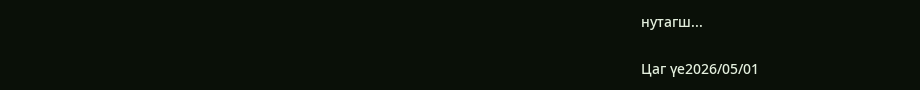нутагш...

Цаг үе2026/05/01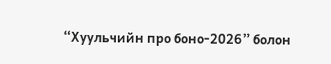“Хуульчийн про боно-2026” болон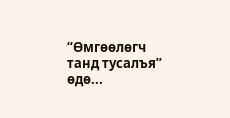“Өмгөөлөгч танд тусалъя” өдө...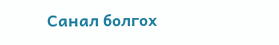Санал болгох